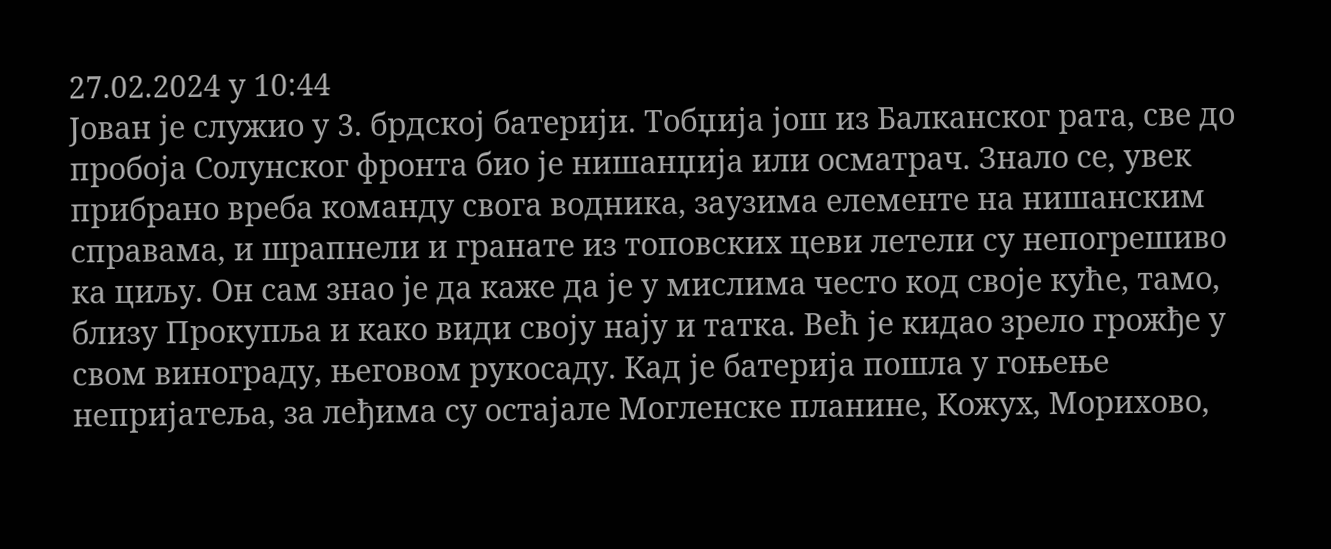27.02.2024 у 10:44
Јован је служио у 3. брдској батерији. Тобџија још из Балканског рата, све до пробоја Солунског фронта био је нишанџија или осматрач. Знало се, увек прибрано вреба команду свога водника, заузима елементе на нишанским справама, и шрапнели и гранате из топовских цеви летели су непогрешиво ка циљу. Он сам знао је да каже да је у мислима често код своје куће, тамо, близу Прокупља и како види своју нају и татка. Већ је кидао зрело грожђе у свом винограду, његовом рукосаду. Кад је батерија пошла у гоњење непријатеља, за леђима су остајале Могленске планине, Кожух, Морихово,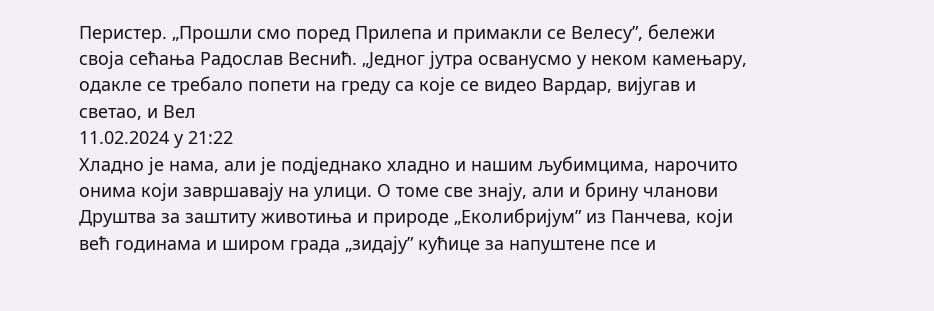Перистер. „Прошли смо поред Прилепа и примакли се Велесу”, бележи своја сећања Радослав Веснић. „Једног јутра осванусмо у неком камењару, одакле се требало попети на греду са које се видео Вардар, вијугав и светао, и Вел
11.02.2024 у 21:22
Хладно је нама, али је подједнако хладно и нашим љубимцима, нарочито онима који завршавају на улици. О томе све знају, али и брину чланови Друштва за заштиту животиња и природе „Еколибријум” из Панчева, који већ годинама и широм града „зидају” кућице за напуштене псе и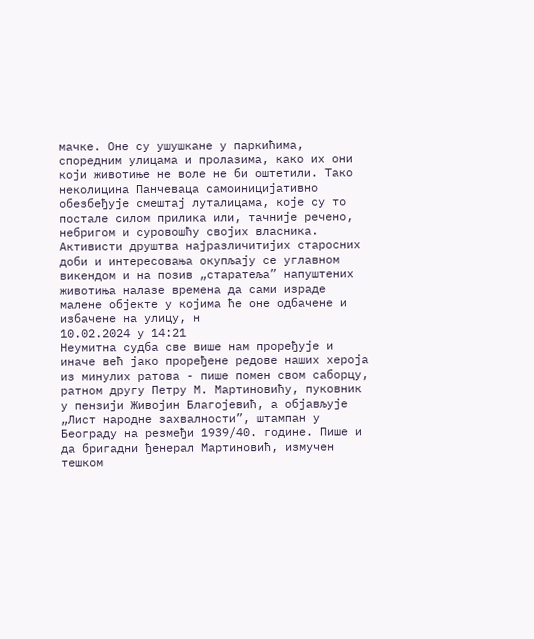мачке. Оне су ушушкане у паркићима, споредним улицама и пролазима, како их они који животиње не воле не би оштетили. Тако неколицина Панчеваца самоиницијативно обезбеђује смештај луталицама, које су то постале силом прилика или, тачније речено, небригом и суровошћу својих власника. Активисти друштва најразличитијих старосних доби и интересовања окупљају се углавном викендом и на позив „старатеља” напуштених животиња налазе времена да сами израде малене објекте у којима ће оне одбачене и избачене на улицу, н
10.02.2024 у 14:21
Неумитна судба све више нам проређује и иначе већ јако проређене редове наших хероја из минулих ратова - пише помен свом саборцу, ратном другу Петру М. Мартиновићу, пуковник у пензији Живојин Благојевић, а објављује „Лист народне захвалности”, штампан у Београду на резмеђи 1939/40. године. Пише и да бригадни ђенерал Мартиновић, измучен тешком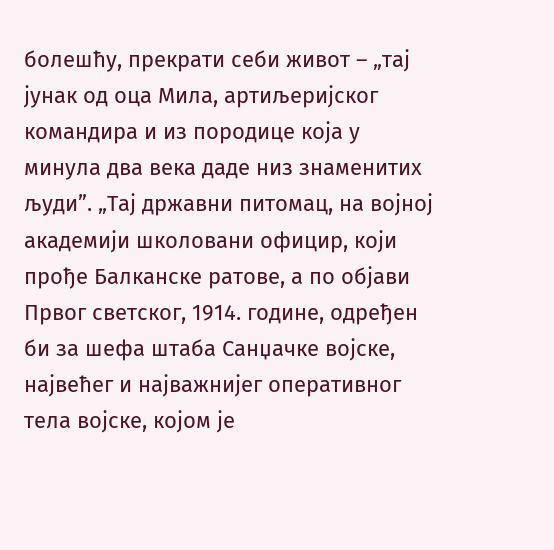болешћу, прекрати себи живот – „тај јунак од оца Мила, артиљеријског командира и из породице која у минула два века даде низ знаменитих људи”. „Тај државни питомац, на војној академији школовани официр, који прође Балканске ратове, а по објави Првог светског, 1914. године, одређен би за шефа штаба Санџачке војске, највећег и најважнијег оперативног тела војске, којом је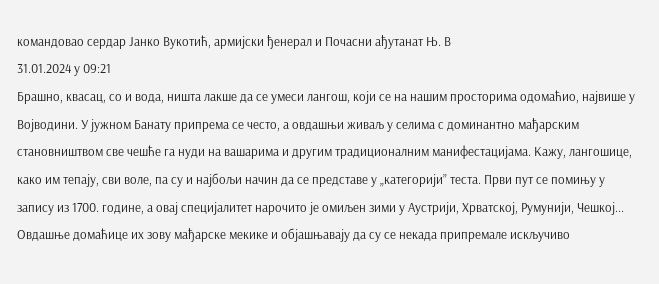командовао сердар Јанко Вукотић, армијски ђенерал и Почасни ађутанат Њ. В
31.01.2024 у 09:21
Брашно, квасац, со и вода, ништа лакше да се умеси лангош, који се на нашим просторима одомаћио, највише у Војводини. У јужном Банату припрема се често, а овдашњи живаљ у селима с доминантно мађарским становништвом све чешће га нуди на вашарима и другим традиционалним манифестацијама. Кажу, лангошице, како им тепају, сви воле, па су и најбољи начин да се представе у „категорији” теста. Први пут се помињу у запису из 1700. године, а овај специјалитет нарочито је омиљен зими у Аустрији, Хрватској, Румунији, Чешкој... Овдашње домаћице их зову мађарске мекике и објашњавају да су се некада припремале искључиво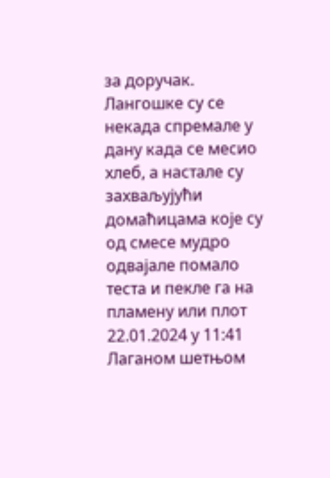за доручак. Лангошке су се некада спремале у дану када се месио хлеб, а настале су захваљујући домаћицама које су од смесе мудро одвајале помало теста и пекле га на пламену или плот
22.01.2024 у 11:41
Лаганом шетњом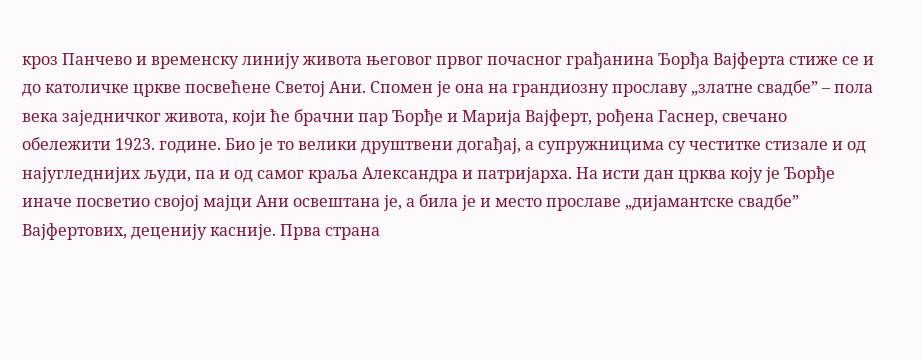кроз Панчево и временску линију живота његовог првог почасног грађанина Ђорђа Вајферта стиже се и до католичке цркве посвећене Светој Ани. Спомен је она на грандиозну прославу „златне свадбе” – пола века заједничког живота, који ће брачни пар Ђорђе и Марија Вајферт, рођена Гаснер, свечано обележити 1923. године. Био је то велики друштвени догађај, а супружницима су честитке стизале и од најугледнијих људи, па и од самог краља Александра и патријарха. На исти дан црква коју је Ђорђе иначе посветио својој мајци Ани освештана је, а била је и место прославе „дијамантске свадбе” Вајфертових, деценију касније. Прва страна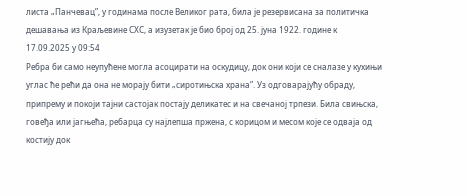листа „Панчевац”, у годинама после Великог рата, била је резервисана за политичка дешавања из Краљевине СХС, а изузетак је био број од 25. јуна 1922. године к
17.09.2025 у 09:54
Ребра би само неупућене могла асоцирати на оскудицу, док они који се сналазе у кухињи углас ће рећи да она не морају бити „сиротињска храна”. Уз одговарајућу обраду, припрему и покоји тајни састојак постају деликатес и на свечаној трпези. Била свињска, говеђа или јагњећа, ребарца су најлепша пржена, с корицом и месом које се одваја од костију док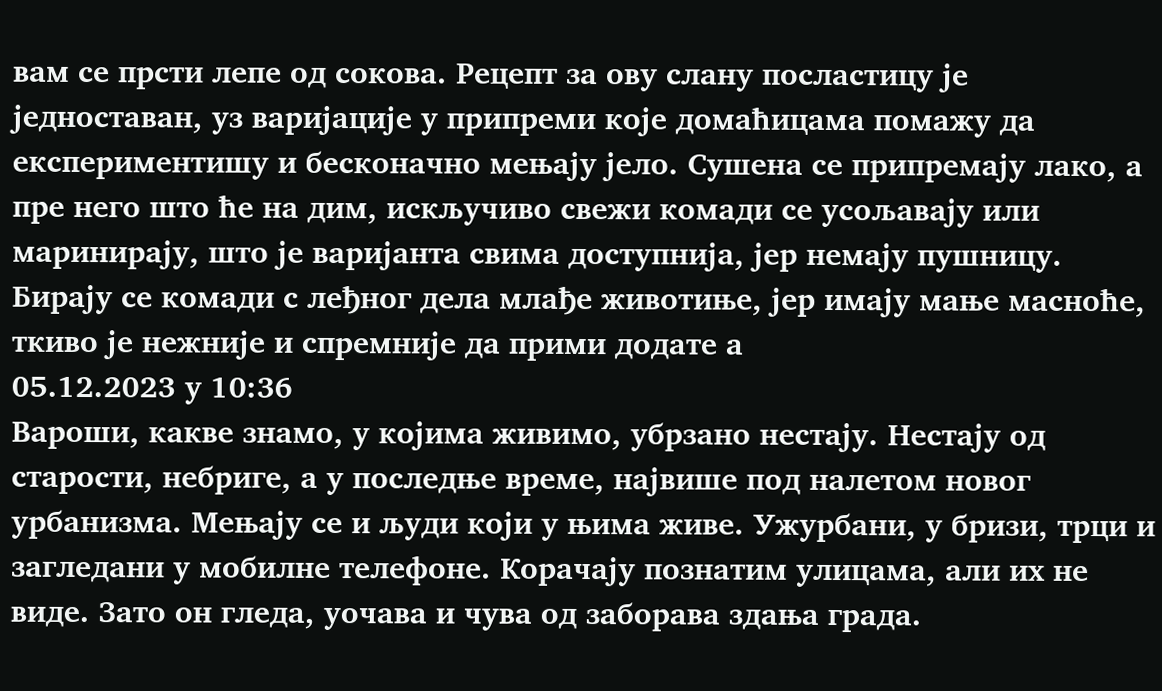вам се прсти лепе од сокова. Рецепт за ову слану посластицу је једноставан, уз варијације у припреми које домаћицама помажу да експериментишу и бесконачно мењају јело. Сушена се припремају лако, а пре него што ће на дим, искључиво свежи комади се усољавају или маринирају, што је варијанта свима доступнија, јер немају пушницу. Бирају се комади с леђног дела млађе животиње, јер имају мање масноће, ткиво је нежније и спремније да прими додате а
05.12.2023 у 10:36
Вароши, какве знамо, у којима живимо, убрзано нестају. Нестају од старости, небриге, а у последње време, највише под налетом новог урбанизма. Мењају се и људи који у њима живе. Ужурбани, у бризи, трци и загледани у мобилне телефоне. Корачају познатим улицама, али их не виде. Зато он гледа, уочава и чува од заборава здања града.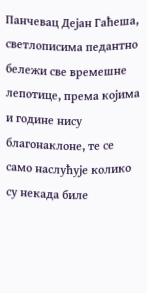Панчевац Дејан Гаћеша, светлописима педантно бележи све времешне лепотице, према којима и године нису благонаклоне, те се само наслућује колико су некада биле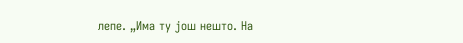лепе. „Има ту још нешто. На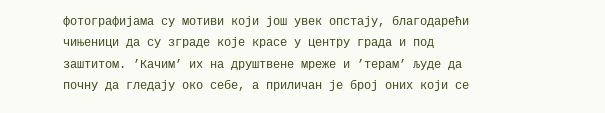фотографијама су мотиви који још увек опстају, благодарећи чињеници да су зграде које красе у центру града и под заштитом. ’Качим’ их на друштвене мреже и ’терам’ људе да почну да гледају око себе, а приличан је број оних који се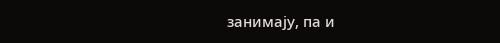занимају, па и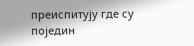преиспитују где су поједин